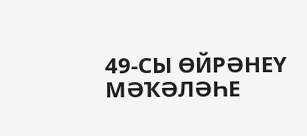49-СЫ ӨЙРӘНЕҮ МӘҠӘЛӘҺЕ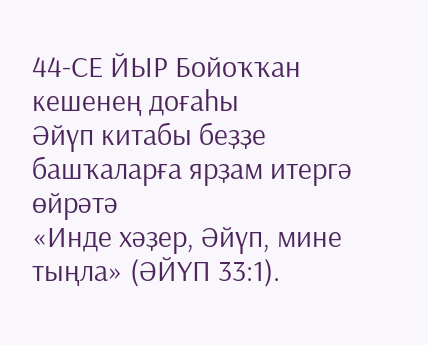44-СЕ ЙЫР Бойоҡҡан кешенең доғаһы
Әйүп китабы беҙҙе башҡаларға ярҙам итергә өйрәтә
«Инде хәҙер, Әйүп, мине тыңла» (ӘЙҮП 33:1).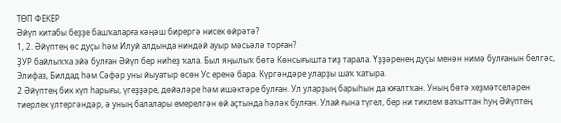ТӨП ФЕКЕР
Әйүп китабы беҙҙе башҡаларға кәңәш бирергә нисек өйрәтә?
1, 2. Әйүптең өс дуҫы һәм Илуй алдында ниндәй ауыр мәсьәлә торған?
ҘУР байлыҡҡа эйә булған Әйүп бер ниһеҙ ҡала. Был яңылыҡ бөтә Көнсығышта тиҙ тарала. Үҙҙәренең дуҫы менән нимә булғанын белгәс, Элифаз, Билдад һәм Сәфәр уны йыуатыр өсөн Ус еренә бара. Күргәндәре уларҙы шаҡ ҡатыра.
2 Әйүптең бик күп һарығы, үгеҙҙәре, дөйәләре һәм ишәктәре булған. Ул уларҙың барыһын да юғалтҡан. Уның бөтә хеҙмәтселәрен тиерлек үлтергәндәр, ә уның балалары емерелгән өй аҫтында һәләк булған. Улай ғына түгел, бер ни тиклем ваҡыттан һуң Әйүптең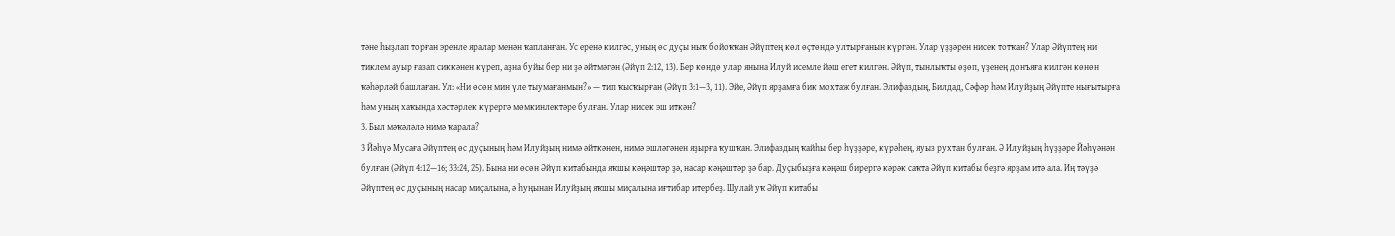тәне һыҙлап торған эренле яралар менән ҡапланған. Ус еренә килгәс, уның өс дуҫы ныҡ бойоҡҡан Әйүптең көл өҫтөндә ултырғанын күргән. Улар үҙҙәрен нисек тотҡан? Улар Әйүптең ни тиклем ауыр ғазап сиккәнен күреп, аҙна буйы бер ни ҙә әйтмәгән (Әйүп 2:12, 13). Бер көндө улар янына Илуй исемле йәш егет килгән. Әйүп, тынлыҡты өҙөп, үҙенең донъяға килгән көнөн ҡәһәрләй башлаған. Ул: «Ни өсөн мин үле тыумағанмын?» — тип ҡысҡырған (Әйүп 3:1—3, 11). Эйе, Әйүп ярҙамға бик мохтаж булған. Элифаздың, Билдад, Сәфәр һәм Илуйҙың Әйүпте нығытырға һәм уның хаҡында хәстәрлек күрергә мөмкинлектәре булған. Улар нисек эш иткән?
3. Был мәҡәләлә нимә ҡарала?
3 Йәһүә Мусаға Әйүптең өс дуҫының һәм Илуйҙың нимә әйткәнен, нимә эшләгәнен яҙырға ҡушҡан. Элифаздың ҡайһы бер һүҙҙәре, күрәһең, яуыз рухтан булған. Ә Илуйҙың һүҙҙәре Йәһүәнән булған (Әйүп 4:12—16; 33:24, 25). Бына ни өсөн Әйүп китабында яҡшы кәңәштәр ҙә, насар кәңәштәр ҙә бар. Дуҫыбыҙға кәңәш бирергә кәрәк саҡта Әйүп китабы беҙгә ярҙам итә ала. Иң тәүҙә Әйүптең өс дуҫының насар миҫалына, ә һуңынан Илуйҙың яҡшы миҫалына иғтибар итербеҙ. Шулай уҡ Әйүп китабы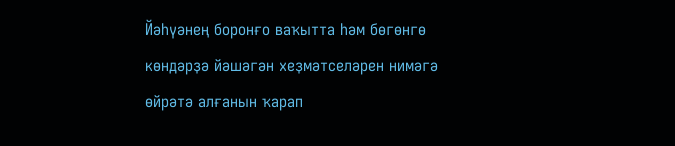Йәһүәнең боронғо ваҡытта һәм бөгөнгө көндәрҙә йәшәгән хеҙмәтселәрен нимәгә өйрәтә алғанын ҡарап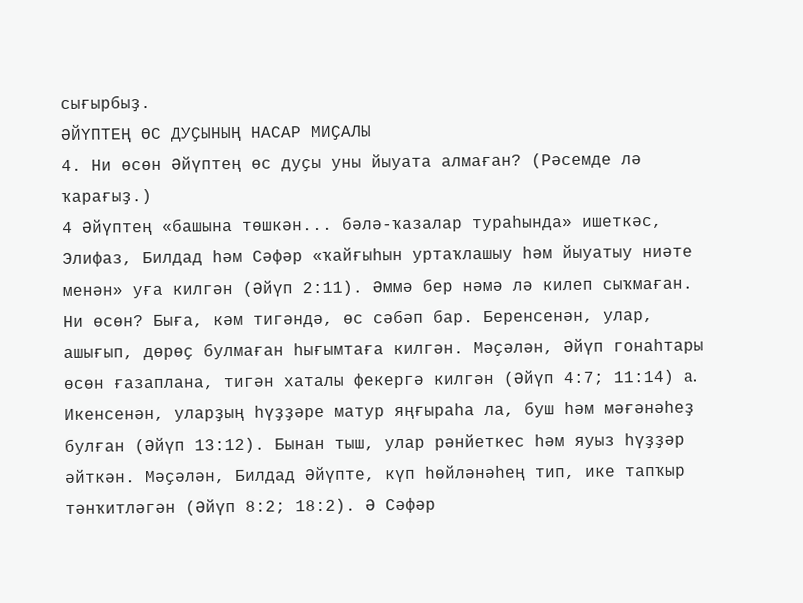сығырбыҙ.
ӘЙҮПТЕҢ ӨС ДУҪЫНЫҢ НАСАР МИҪАЛЫ
4. Ни өсөн Әйүптең өс дуҫы уны йыуата алмаған? (Рәсемде лә ҡарағыҙ.)
4 Әйүптең «башына төшкән... бәлә-ҡазалар тураһында» ишеткәс, Элифаз, Билдад һәм Сәфәр «ҡайғыһын уртаҡлашыу һәм йыуатыу ниәте менән» уға килгән (Әйүп 2:11). Әммә бер нәмә лә килеп сыҡмаған. Ни өсөн? Быға, кәм тигәндә, өс сәбәп бар. Беренсенән, улар, ашығып, дөрөҫ булмаған һығымтаға килгән. Мәҫәлән, Әйүп гонаһтары өсөн ғазаплана, тигән хаталы фекергә килгән (Әйүп 4:7; 11:14) a. Икенсенән, уларҙың һүҙҙәре матур яңғыраһа ла, буш һәм мәғәнәһеҙ булған (Әйүп 13:12). Бынан тыш, улар рәнйеткес һәм яуыз һүҙҙәр әйткән. Мәҫәлән, Билдад Әйүпте, күп һөйләнәһең тип, ике тапҡыр тәнҡитләгән (Әйүп 8:2; 18:2). Ә Сәфәр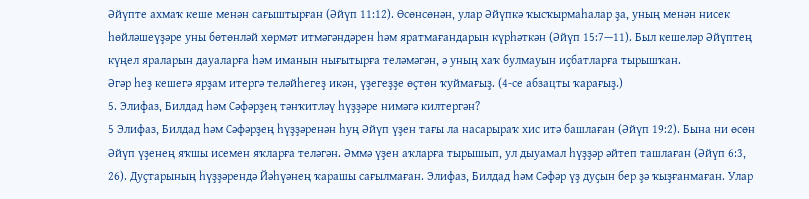Әйүпте ахмаҡ кеше менән сағыштырған (Әйүп 11:12). Өсөнсөнән, улар Әйүпкә ҡысҡырмаһалар ҙа, уның менән нисек һөйләшеүҙәре уны бөтөнләй хөрмәт итмәгәндәрен һәм яратмағандарын күрһәткән (Әйүп 15:7—11). Был кешеләр Әйүптең күңел яраларын дауаларға һәм иманын нығытырға теләмәгән, ә уның хаҡ булмауын иҫбатларға тырышҡан.
Әгәр һеҙ кешегә ярҙам итергә теләйһегеҙ икән, үҙегеҙҙе өҫтөн ҡуймағыҙ. (4-се абзацты ҡарағыҙ.)
5. Элифаз, Билдад һәм Сәфәрҙең тәнҡитләү һүҙҙәре нимәгә килтергән?
5 Элифаз, Билдад һәм Сәфәрҙең һүҙҙәренән һуң Әйүп үҙен тағы ла насарыраҡ хис итә башлаған (Әйүп 19:2). Бына ни өсөн Әйүп үҙенең яҡшы исемен яҡларға теләгән. Әммә үҙен аҡларға тырышып, ул дыуамал һүҙҙәр әйтеп ташлаған (Әйүп 6:3, 26). Дуҫтарының һүҙҙәрендә Йәһүәнең ҡарашы сағылмаған. Элифаз, Билдад һәм Сәфәр үҙ дуҫын бер ҙә ҡыҙғанмаған. Улар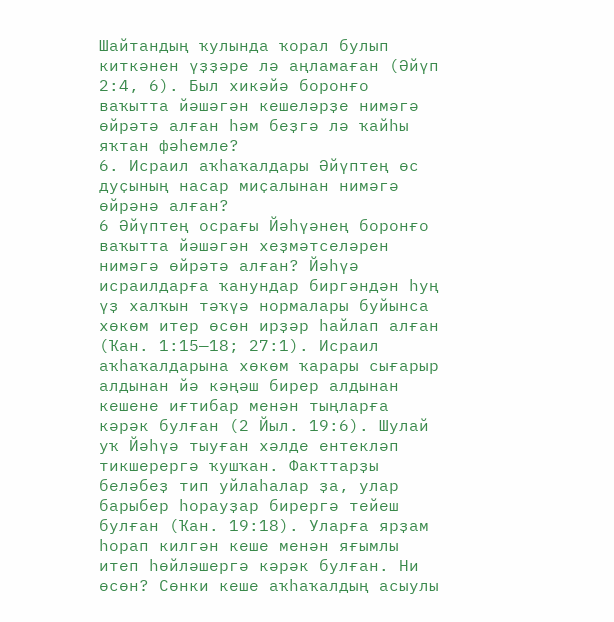Шайтандың ҡулында ҡорал булып киткәнен үҙҙәре лә аңламаған (Әйүп 2:4, 6). Был хикәйә боронғо ваҡытта йәшәгән кешеләрҙе нимәгә өйрәтә алған һәм беҙгә лә ҡайһы яҡтан фәһемле?
6. Исраил аҡһаҡалдары Әйүптең өс дуҫының насар миҫалынан нимәгә өйрәнә алған?
6 Әйүптең осрағы Йәһүәнең боронғо ваҡытта йәшәгән хеҙмәтселәрен нимәгә өйрәтә алған? Йәһүә исраилдарға ҡанундар биргәндән һуң үҙ халҡын тәҡүә нормалары буйынса хөкөм итер өсөн ирҙәр һайлап алған (Ҡан. 1:15—18; 27:1). Исраил аҡһаҡалдарына хөкөм ҡарары сығарыр алдынан йә кәңәш бирер алдынан кешене иғтибар менән тыңларға кәрәк булған (2 Йыл. 19:6). Шулай уҡ Йәһүә тыуған хәлде ентекләп тикшерергә ҡушҡан. Факттарҙы беләбеҙ тип уйлаһалар ҙа, улар барыбер һорауҙар бирергә тейеш булған (Ҡан. 19:18). Уларға ярҙам һорап килгән кеше менән яғымлы итеп һөйләшергә кәрәк булған. Ни өсөн? Сөнки кеше аҡһаҡалдың асыулы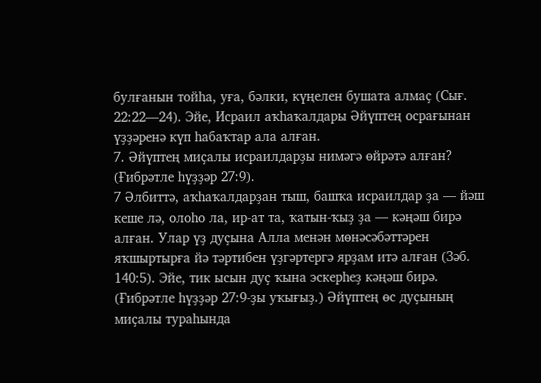булғанын тойһа, уға, бәлки, күңелен бушата алмаҫ (Сығ. 22:22—24). Эйе, Исраил аҡһаҡалдары Әйүптең осрағынан үҙҙәренә күп һабаҡтар ала алған.
7. Әйүптең миҫалы исраилдарҙы нимәгә өйрәтә алған? (Ғибрәтле һүҙҙәр 27:9).
7 Әлбиттә, аҡһаҡалдарҙан тыш, башҡа исраилдар ҙа — йәш кеше лә, олоһо ла, ир-ат та, ҡатын-ҡыҙ ҙа — кәңәш бирә алған. Улар үҙ дуҫына Алла менән мөнәсәбәттәрен яҡшыртырға йә тәртибен үҙгәртергә ярҙам итә алған (Зәб. 140:5). Эйе, тик ысын дуҫ ҡына эскерһеҙ кәңәш бирә. (Ғибрәтле һүҙҙәр 27:9-ҙы уҡығыҙ.) Әйүптең өс дуҫының миҫалы тураһында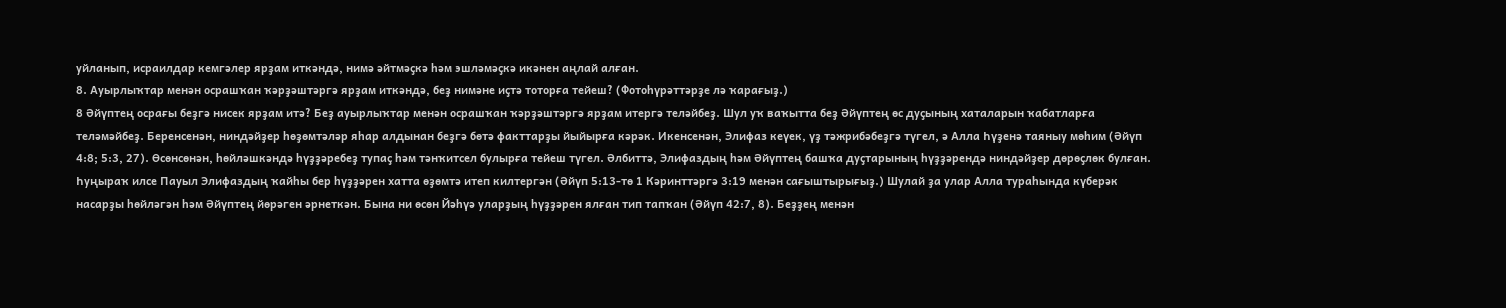уйланып, исраилдар кемгәлер ярҙам иткәндә, нимә әйтмәҫкә һәм эшләмәҫкә икәнен аңлай алған.
8. Ауырлыҡтар менән осрашҡан ҡәрҙәштәргә ярҙам иткәндә, беҙ нимәне иҫтә тоторға тейеш? (Фотоһүрәттәрҙе лә ҡарағыҙ.)
8 Әйүптең осрағы беҙгә нисек ярҙам итә? Беҙ ауырлыҡтар менән осрашҡан ҡәрҙәштәргә ярҙам итергә теләйбеҙ. Шул уҡ ваҡытта беҙ Әйүптең өс дуҫының хаталарын ҡабатларға теләмәйбеҙ. Беренсенән, ниндәйҙер һөҙөмтәләр яһар алдынан беҙгә бөтә факттарҙы йыйырға кәрәк. Икенсенән, Элифаз кеүек, үҙ тәжрибәбеҙгә түгел, ә Алла Һүҙенә таяныу мөһим (Әйүп 4:8; 5:3, 27). Өсөнсөнән, һөйләшкәндә һүҙҙәребеҙ тупаҫ һәм тәнҡитсел булырға тейеш түгел. Әлбиттә, Элифаздың һәм Әйүптең башҡа дуҫтарының һүҙҙәрендә ниндәйҙер дөрөҫлөк булған. Һуңыраҡ илсе Пауыл Элифаздың ҡайһы бер һүҙҙәрен хатта өҙөмтә итеп килтергән (Әйүп 5:13-тө 1 Кәринттәргә 3:19 менән сағыштырығыҙ.) Шулай ҙа улар Алла тураһында күберәк насарҙы һөйләгән һәм Әйүптең йөрәген әрнеткән. Бына ни өсөн Йәһүә уларҙың һүҙҙәрен ялған тип тапҡан (Әйүп 42:7, 8). Беҙҙең менән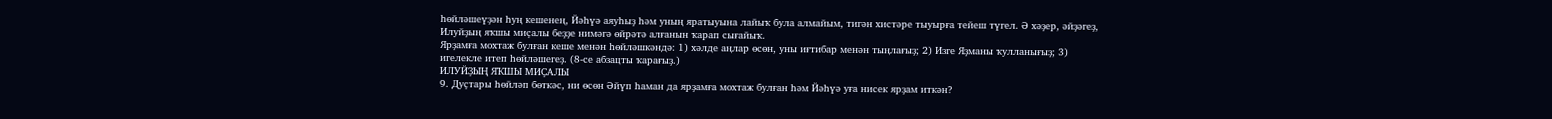һөйләшеүҙән һуң кешенең, Йәһүә аяуһыҙ һәм уның яратыуына лайыҡ була алмайым, тигән хистәре тыуырға тейеш түгел. Ә хәҙер, әйҙәгеҙ, Илуйҙың яҡшы миҫалы беҙҙе нимәгә өйрәтә алғанын ҡарап сығайыҡ.
Ярҙамға мохтаж булған кеше менән һөйләшкәндә: 1) хәлде аңлар өсөн, уны иғтибар менән тыңлағыҙ; 2) Изге Яҙманы ҡулланығыҙ; 3) игелекле итеп һөйләшегеҙ. (8-се абзацты ҡарағыҙ.)
ИЛУЙҘЫҢ ЯҠШЫ МИҪАЛЫ
9. Дуҫтары һөйләп бөткәс, ни өсөн Әйүп һаман да ярҙамға мохтаж булған һәм Йәһүә уға нисек ярҙам иткән?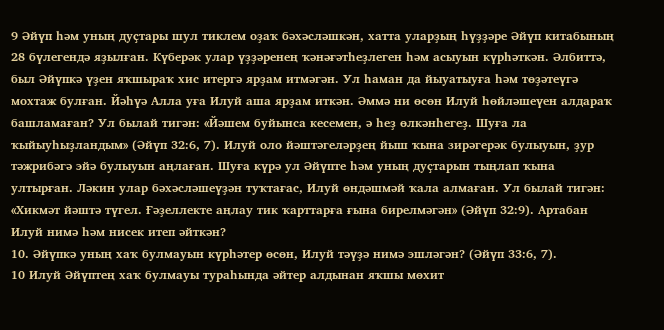9 Әйүп һәм уның дуҫтары шул тиклем оҙаҡ бәхәсләшкән, хатта уларҙың һүҙҙәре Әйүп китабының 28 бүлегендә яҙылған. Күберәк улар үҙҙәренең ҡәнәғәтһеҙлеген һәм асыуын күрһәткән. Әлбиттә, был Әйүпкә үҙен яҡшыраҡ хис итергә ярҙам итмәгән. Ул һаман да йыуатыуға һәм төҙәтеүгә мохтаж булған. Йәһүә Алла уға Илуй аша ярҙам иткән. Әммә ни өсөн Илуй һөйләшеүен алдараҡ башламаған? Ул былай тигән: «Йәшем буйынса кесемен, ә һеҙ өлкәнһегеҙ. Шуға ла ҡыйыуһыҙландым» (Әйүп 32:6, 7). Илуй оло йәштәгеләрҙең йыш ҡына зирәгерәк булыуын, ҙур тәжрибәгә эйә булыуын аңлаған. Шуға күрә ул Әйүпте һәм уның дуҫтарын тыңлап ҡына ултырған. Ләкин улар бәхәсләшеүҙән туҡтағас, Илуй өндәшмәй ҡала алмаған. Ул былай тигән: «Хикмәт йәштә түгел. Ғәҙеллекте аңлау тик ҡарттарға ғына бирелмәгән» (Әйүп 32:9). Артабан Илуй нимә һәм нисек итеп әйткән?
10. Әйүпкә уның хаҡ булмауын күрһәтер өсөн, Илуй тәүҙә нимә эшләгән? (Әйүп 33:6, 7).
10 Илуй Әйүптең хаҡ булмауы тураһында әйтер алдынан яҡшы мөхит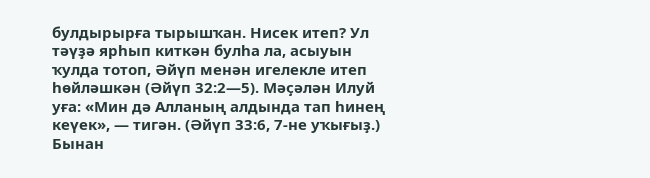булдырырға тырышҡан. Нисек итеп? Ул тәүҙә ярһып киткән булһа ла, асыуын ҡулда тотоп, Әйүп менән игелекле итеп һөйләшкән (Әйүп 32:2—5). Мәҫәлән Илуй уға: «Мин дә Алланың алдында тап һинең кеүек», — тигән. (Әйүп 33:6, 7-не уҡығыҙ.) Бынан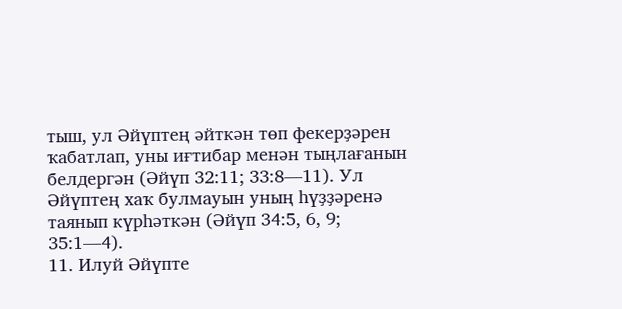тыш, ул Әйүптең әйткән төп фекерҙәрен ҡабатлап, уны иғтибар менән тыңлағанын белдергән (Әйүп 32:11; 33:8—11). Ул Әйүптең хаҡ булмауын уның һүҙҙәренә таянып күрһәткән (Әйүп 34:5, 6, 9; 35:1—4).
11. Илуй Әйүпте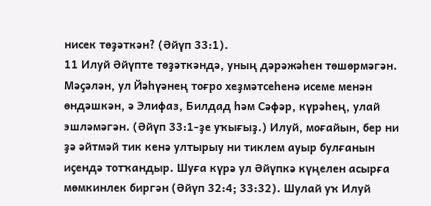нисек төҙәткән? (Әйүп 33:1).
11 Илуй Әйүпте төҙәткәндә, уның дәрәжәһен төшөрмәгән. Мәҫәлән, ул Йәһүәнең тоғро хеҙмәтсеһенә исеме менән өндәшкән, ә Элифаз, Билдад һәм Сәфәр, күрәһең, улай эшләмәгән. (Әйүп 33:1-ҙе уҡығыҙ.) Илуй, моғайын, бер ни ҙә әйтмәй тик кенә ултырыу ни тиклем ауыр булғанын иҫендә тотҡандыр. Шуға күрә ул Әйүпкә күңелен асырға мөмкинлек биргән (Әйүп 32:4; 33:32). Шулай уҡ Илуй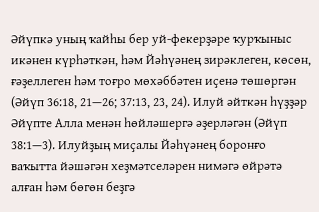Әйүпкә уның ҡайһы бер уй-фекерҙәре ҡурҡыныс икәнен күрһәткән, һәм Йәһүәнең зирәклеген, көсөн, ғәҙеллеген һәм тоғро мөхәббәтен иҫенә төшөргән (Әйүп 36:18, 21—26; 37:13, 23, 24). Илуй әйткән һүҙҙәр Әйүпте Алла менән һөйләшергә әҙерләгән (Әйүп 38:1—3). Илуйҙың миҫалы Йәһүәнең боронғо ваҡытта йәшәгән хеҙмәтселәрен нимәгә өйрәтә алған һәм бөгөн беҙгә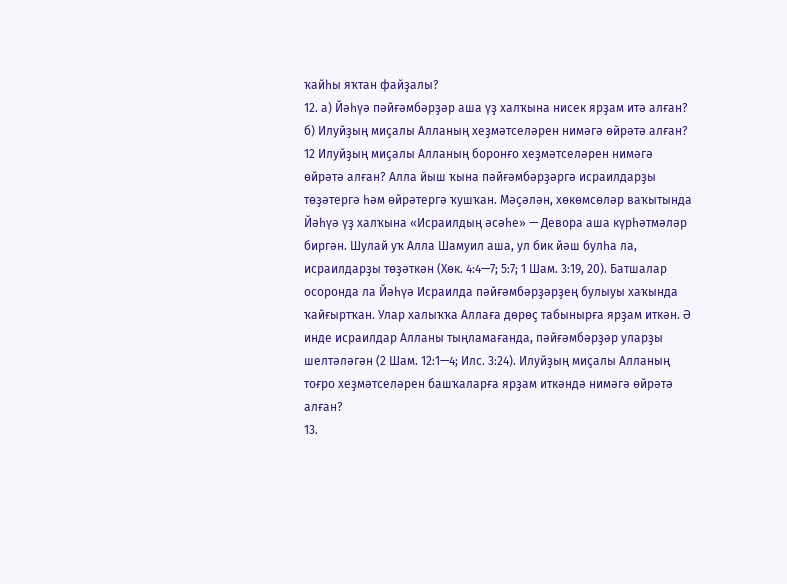ҡайһы яҡтан файҙалы?
12. а) Йәһүә пәйғәмбәрҙәр аша үҙ халҡына нисек ярҙам итә алған? б) Илуйҙың миҫалы Алланың хеҙмәтселәрен нимәгә өйрәтә алған?
12 Илуйҙың миҫалы Алланың боронғо хеҙмәтселәрен нимәгә өйрәтә алған? Алла йыш ҡына пәйғәмбәрҙәргә исраилдарҙы төҙәтергә һәм өйрәтергә ҡушҡан. Мәҫәлән, хөкөмсөләр ваҡытында Йәһүә үҙ халҡына «Исраилдың әсәһе» — Девора аша күрһәтмәләр биргән. Шулай уҡ Алла Шамуил аша, ул бик йәш булһа ла, исраилдарҙы төҙәткән (Хөк. 4:4—7; 5:7; 1 Шам. 3:19, 20). Батшалар осоронда ла Йәһүә Исраилда пәйғәмбәрҙәрҙең булыуы хаҡында ҡайғыртҡан. Улар халыҡҡа Аллаға дөрөҫ табынырға ярҙам иткән. Ә инде исраилдар Алланы тыңламағанда, пәйғәмбәрҙәр уларҙы шелтәләгән (2 Шам. 12:1—4; Илс. 3:24). Илуйҙың миҫалы Алланың тоғро хеҙмәтселәрен башҡаларға ярҙам иткәндә нимәгә өйрәтә алған?
13.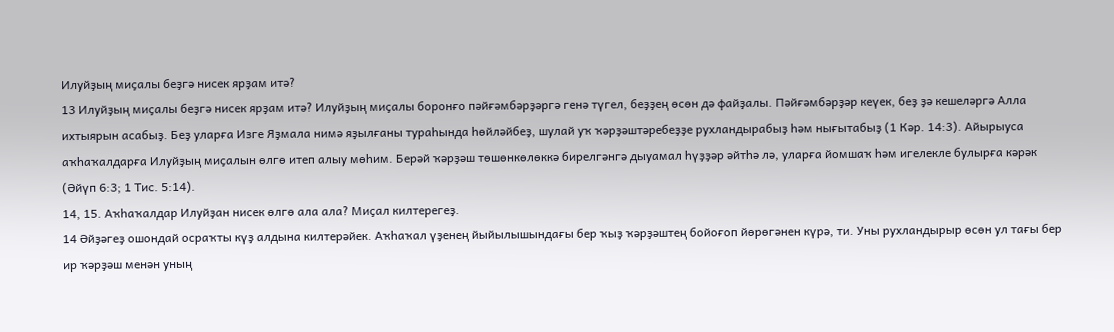Илуйҙың миҫалы беҙгә нисек ярҙам итә?
13 Илуйҙың миҫалы беҙгә нисек ярҙам итә? Илуйҙың миҫалы боронғо пәйғәмбәрҙәргә генә түгел, беҙҙең өсөн дә файҙалы. Пәйғәмбәрҙәр кеүек, беҙ ҙә кешеләргә Алла ихтыярын асабыҙ. Беҙ уларға Изге Яҙмала нимә яҙылғаны тураһында һөйләйбеҙ, шулай уҡ ҡәрҙәштәребеҙҙе рухландырабыҙ һәм нығытабыҙ (1 Кәр. 14:3). Айырыуса аҡһаҡалдарға Илуйҙың миҫалын өлгө итеп алыу мөһим. Берәй ҡәрҙәш төшөнкөлөккә бирелгәнгә дыуамал һүҙҙәр әйтһә лә, уларға йомшаҡ һәм игелекле булырға кәрәк (Әйүп 6:3; 1 Тис. 5:14).
14, 15. Аҡһаҡалдар Илуйҙан нисек өлгө ала ала? Миҫал килтерегеҙ.
14 Әйҙәгеҙ ошондай осраҡты күҙ алдына килтерәйек. Аҡһаҡал үҙенең йыйылышындағы бер ҡыҙ ҡәрҙәштең бойоғоп йөрөгәнен күрә, ти. Уны рухландырыр өсөн ул тағы бер ир ҡәрҙәш менән уның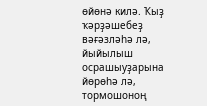өйөнә килә. Ҡыҙ ҡәрҙәшебеҙ вәғәзләһә лә, йыйылыш осрашыуҙарына йөрөһә лә, тормошоноң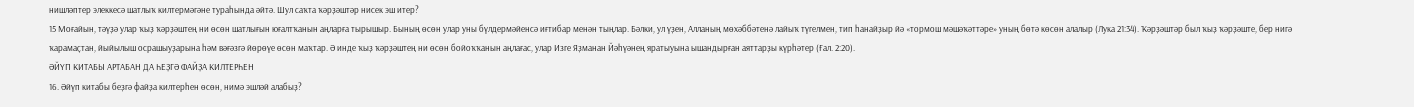нишләптер элеккесә шатлыҡ килтермәгәне тураһында әйтә. Шул саҡта ҡәрҙәштәр нисек эш итер?
15 Моғайын, тәүҙә улар ҡыҙ ҡәрҙәштең ни өсөн шатлығын юғалтҡанын аңларға тырышыр. Бының өсөн улар уны бүлдермәйенсә иғтибар менән тыңлар. Бәлки, ул үҙен, Алланың мөхәббәтенә лайыҡ түгелмен, тип һанайҙыр йә «тормош мәшәҡәттәре» уның бөтә көсөн алалыр (Лука 21:34). Ҡәрҙәштәр был ҡыҙ ҡәрҙәште, бер нигә ҡарамаҫтан, йыйылыш осрашыуҙарына һәм вәғәзгә йөрөүе өсөн маҡтар. Ә инде ҡыҙ ҡәрҙәштең ни өсөн бойоҡҡанын аңлағас, улар Изге Яҙманан Йәһүәнең яратыуына ышандырған аяттарҙы күрһәтер (Ғал. 2:20).
ӘЙҮП КИТАБЫ АРТАБАН ДА ҺЕҘГӘ ФАЙҘА КИЛТЕРҺЕН
16. Әйүп китабы беҙгә файҙа килтерһен өсөн, нимә эшләй алабыҙ?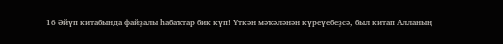16 Әйүп китабында файҙалы һабаҡтар бик күп! Үткән мәҡәләнән күреүебеҙсә, был китап Алланың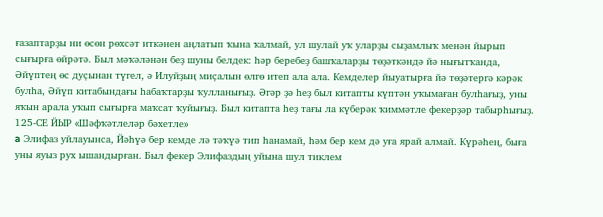ғазаптарҙы ни өсөн рөхсәт иткәнен аңлатып ҡына ҡалмай, ул шулай уҡ уларҙы сыҙамлыҡ менән йырып сығырға өйрәтә. Был мәҡәләнән беҙ шуны белдек: һәр беребеҙ башҡаларҙы төҙәткәндә йә нығытҡанда, Әйүптең өс дуҫынан түгел, ә Илуйҙың миҫалын өлгө итеп ала ала. Кемделер йыуатырға йә төҙәтергә кәрәк булһа, Әйүп китабындағы һабаҡтарҙы ҡулланығыҙ. Әгәр ҙә һеҙ был китапты күптән уҡымаған булһағыҙ, уны яҡын арала уҡып сығырға маҡсат ҡуйығыҙ. Был китапта һеҙ тағы ла күберәк ҡиммәтле фекерҙәр табырһығыҙ.
125-СЕ ЙЫР «Шәфҡәтлеләр бәхетле»
a Элифаз уйлауынса, Йәһүә бер кемде лә тәҡүә тип һанамай, һәм бер кем дә уға ярай алмай. Күрәһең, быға уны яуыз рух ышандырған. Был фекер Элифаздың уйына шул тиклем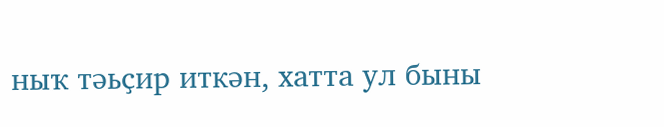ныҡ тәьҫир иткән, хатта ул быны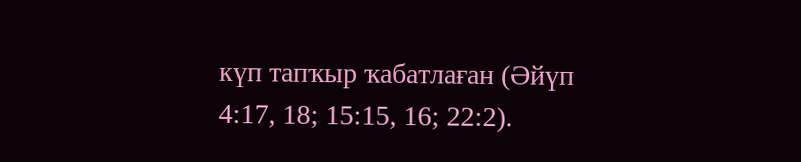күп тапҡыр ҡабатлаған (Әйүп 4:17, 18; 15:15, 16; 22:2).